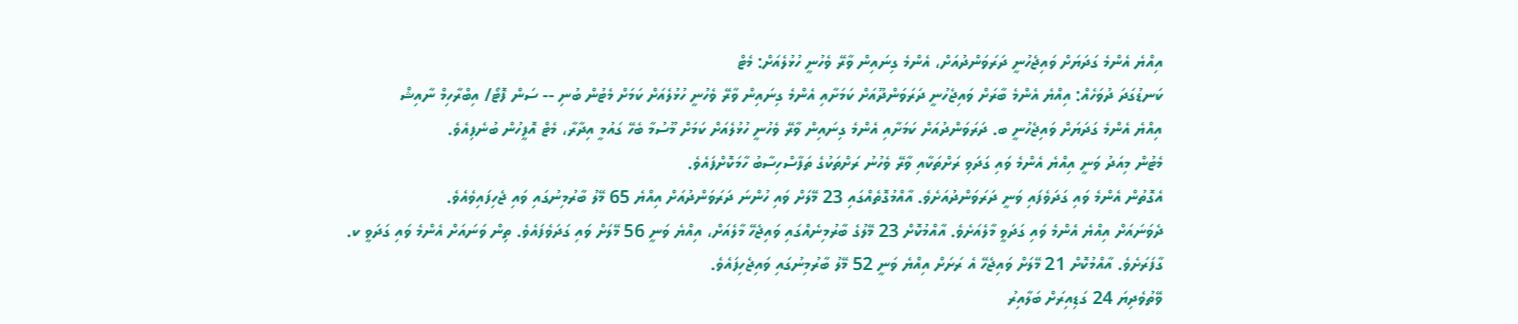އިއްޔެ އެންމެ ގަދަޔަށް ވައިޖެހުނީ ދަރަވަންދުއަށް، އެންމެ ގިނައިން ވާރޭ ވެހުނީ ހުޅުލެއަށް: މެޓް
ކަނޑުގަދަ ދުވަހެއް: އިއްޔެ އެންމެ ބާރަށް ވައިޖެހުނީ ދަރަވަންދޫއަށް ކަމަށާއި އެންމެ ގިނައިން ވާރޭ ވެހުނީ ހުޅުލެއަށް ކަމަށް މެޓުން ބުނި -- ސަން ފޮޓޯ/ އިބްރާހިމް ނާއިޝް
އިއްޔެ އެންމެ ގަދަޔަށް ވައިޖެހުނީ ބ. ދަރަވަންދުއަށް ކަމަށާއި އެންމެ ގިނައިން ވާރޭ ވެހުނީ ހުޅުލެއަށް ކަމަށް މޫސުމާ ބެހޭ ގައުމީ އިދާރާ، މެޓް އޮފީހުން ބުނެފިއެވެ.
މެޓުން މިއަދު ވަނީ އިއްޔެ އެންމެ ވައި ގަދަވި ރަށްތަކާއި ވާރޭ ވެހުނު ރަށްތަކުގެ ތަފާސްހިސާބު ހާމަކޮށްފައެވެ.
އެގޮތުން އެންމެ ވައި ގަދަވެފައި ވަނީ ދަރަވަންދުއަށެވެ. އާއްމުގޮތެއްގައި 23 މޭލަށް ވައި ހުންނަ ދަރަވަންދުއަށް އިއްޔެ 65 މޭލު ބާރުމިނުގައި ވައި ޖެހިފައިވެއެވެ.
ދެވަނައަށް އިއްޔެ އެންމެ ވައި ގަދަވީ މާލެއަށެވެ. އާއްމުކޮށް 23 މޭލުގެ ބާރުމިނެއްގައި ވައިޖެހޭ މާލެއަށް، އިއްޔެ ވަނީ 56 މޭލަށް ވައި ގަދަވެފައެވެ. ތިން ވަނައަށް އެންމެ ވައި ގަދަވީ ކ. ގާފަރަށެވެ. އާއްމުކޮށް 21 މޭލަށް ވައިޖެހޭ އެ ރަށަށް އިއްޔެ ވަނީ 52 މޭލު ބާރުމިނުގައި ވައިޖެހިފައެވެ.
ވޭތުވެދިޔަ 24 ގަޑިއިރަށް ބަލާއިރު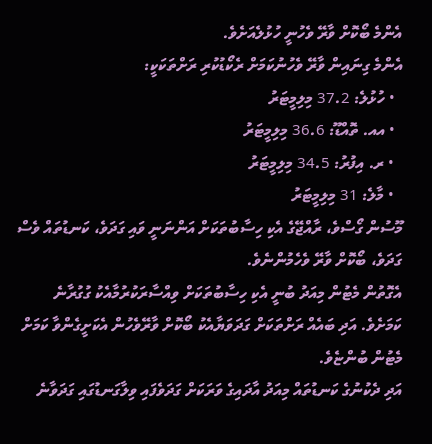އެންމެ ބޯކޮށް ވާރޭ ވެހުނީ ހުޅުލެއަށެވެ.
އެންމެ ގިނައިން ވާރޭ ވެހުނުކަމަށް ރެކޯޑުކުރި ރަށްތަކަކީ:
  • ހުޅުލެ: 37.2 މިލިމީޓަރު
  • އއ. ތޮއްޑޫ: 36.6 މިލިމީޓަރު
  • ރ. އިފުރު: 34.5 މިލިމީޓަރު
  • މާލެ: 31 މިލިމީޓަރު
މޫސުން ގޯސްވެ، ރާއްޖޭގެ އެކި ހިސާބުތަކަށް އަންނަނީ ވައި ގަދަވެ، ކަނޑުތައް ވެސް ގަދަވެ، ބޯކޮށް ވާރޭ ވެހެމުންނެވެ.
އެގޮތުން މެޓުން މިއަދު ބުނީ އެކި ހިސާބުތަކަށް ވިއްސާރަކުރުމާއެކު ގުގުރާނެ ކަމަށެވެ. އަދި ބައެއް ރަށްތަކަށް ގަދަވަޔާއެކު ބޯކޮށް ވާރޭވެހުން އެކަށީގެންވާ ކަމަށް މެޓުން ބުންޏެވެ.
އަދި ދެކުނުގެ ކަނޑުތައް މިއަދު އާދައިގެ ވަރަކަށް ގަދަވެފައި ވިލާގަނޑުގައި ގަދަވާނެ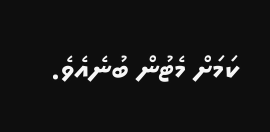ކަމަށް މެޓުން ބުނެއެވެ.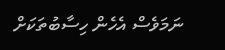ނަމަވެސް އެހެން ހިސާބުތަކަށް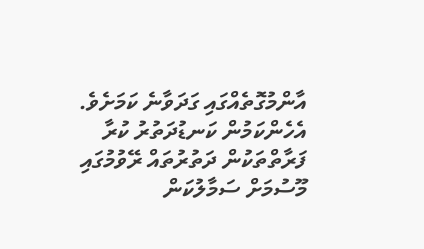އާންމުގޮތެއްގައި ގަދަވާނެ ކަމަށެވެ.
އެހެންކަމުން ކަނޑުދަތުރު ކުރާ ފަރާތްތަކުން ދަތުރުތައް ރޭވުމުގައި މޫސުމަށް ސަމާލުކަން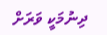ދިނުމަކީ ވަރަށް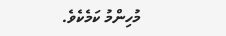މުހިންމު ކަމެކެވެ.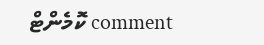comment ކޮމެންޓް